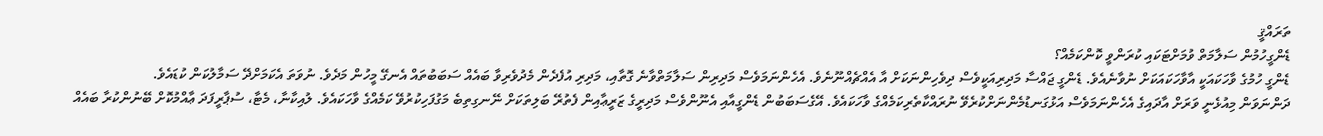ތަރައްޤީ
ޑެންގީހުމުން ސަލާމަތް ވުމަށްޓަކައި ކުރަންވީ ކޮންކަމެއް؟
ޑެންގީ ހުމުގެ ވާހަކައަކީ އާވާހަކައަކަށް ނުވާނެއެވެ. ޑެންގީ ޖައްސާ މަދިރިއަކީވެސް ދިވެހިންނަކަށް އާ އެއްޗެއްނޫނެވެ. އެހެންނަމަވެސް މަދިރިން ސަލާމަތްވާނެ ގޮތާއި، މަދިރި އުފެދެން މެދުވެރިވާ ބައެއް ސަބަބުތައް އެނގޭ މީހުން މަދެވެ. ނުވަތަ އެކަމަށްދޭ ސަމާލުކަން ކުޑައެވެ.
ދަންނަވަން މިއުޅެނީ ވަރަށް އާދައިގެ އެހެންނަމަވެސް އަޅުގަނޑުމެންނަށްކުރެވޭ ނުރައްކާތެރިކަމެއްގެ ވާހަކައެވެ. އޭގެސަބަބުން ޑެންގީއާއި އެނޫންވެސް މަދިރީގެ ޒަރީޢާއިން ފެތުރޭ ބަލިތަކަށް ނޭނގިތިބެ މަގުފަހިކުރުވޭ ކަމެއްގެ ވާހަކައެވެ. ލުއިކާނާ، މެޓާ، ސުޕާރީފަދަ ޢާއްމުކޮށް ބޭނުންކުރާ ބައެއް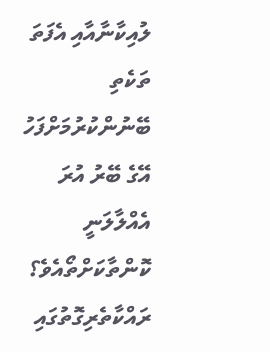ލުއިކާނާއާއި އެފަތަ ތަކެތި ބޭނުންކުރުމަށްފަހު އޭގެ ބޭރު އުރަ އެއްލާލަނީ ކޮންތާކަށްތޯއެވެ؟ ރައްކާތެރިގޮތުގައި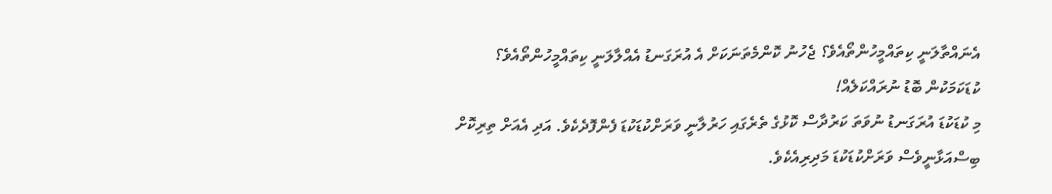އެނައްތާލަނީ ކިތައްމީހުންތޯއެވެ؟ ޖެހުނު ކޮންމެތަނަކަށް އެ އުރަގަނޑު އެއްލާލަނީ ކިތައްމީހުންތޯއެވެ؟
ކުޑަކަމަކުން ބޮޑު ނުރައްކަލެއް!
މި ކުޑަކުޑަ އުރަގަނޑު ނުވަތަ ކަރުދާސް ކޮޅުގެ ތެރެގައި ހަރުލާނީ ވަރަށްކުޑަކުޑަ ފެންފޮދެކެވެ. އަދި އެއަށް ތިރިކޮށް ބިސްއަޅާނީވެސް ވަރަށްކުޑަކުޑަ މަދިރިއެކެވެ.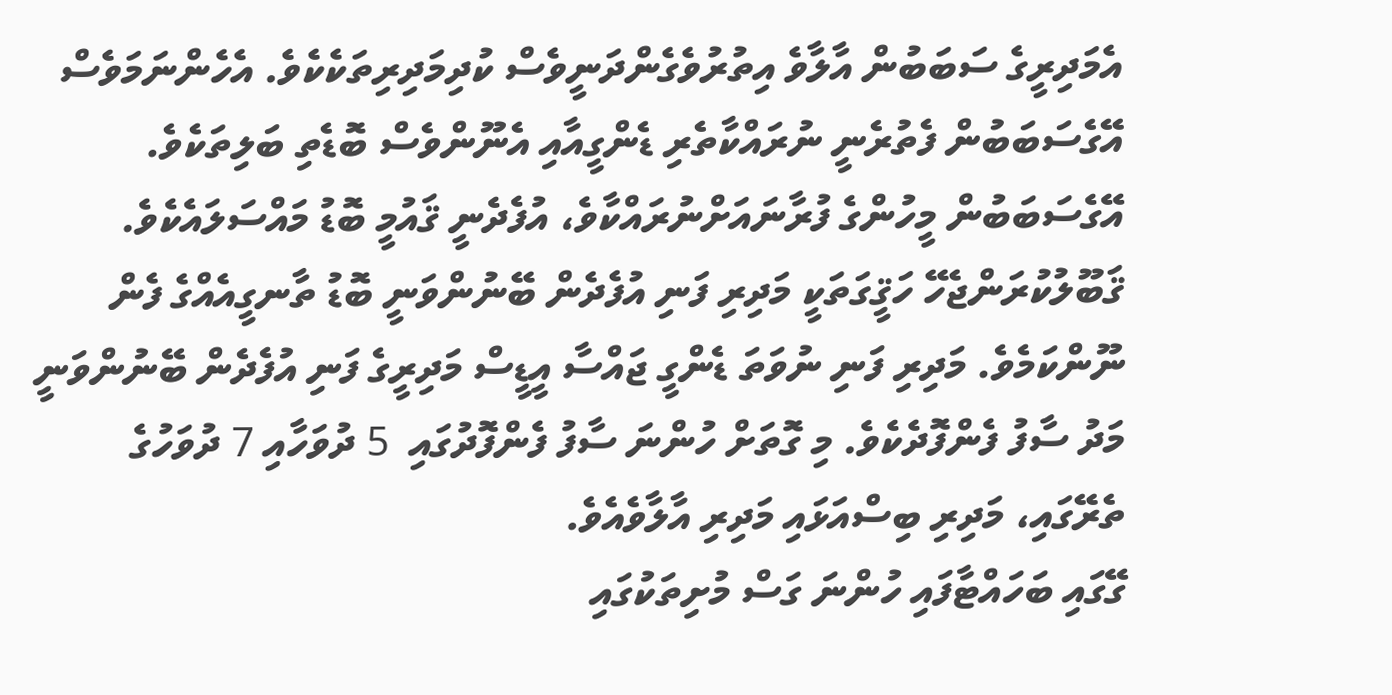އެމަދިރީގެ ސަބަބުން އާލާވެ އިތުރުވެގެންދަނީވެސް ކުދިމަދިރިތަކެކެވެ. އެހެންނަމަވެސް އޭގެސަބަބުން ފެތުރެނީ ނުރައްކާތެރި ޑެންގީއާއި އެނޫންވެސް ބޮޑެތި ބަލިތަކެވެ. އޭގެސަބަބުން މީހުންގެ ފުރާނައަށްނުރައްކާވެ، އުފެދެނީ ޤައުމީ ބޮޑު މައްސަލައެކެވެ.
ޤަބޫލުކުރަންޖެހޭ ހަޤީގަތަކީ މަދިރި ފަނި އުފެދެން ބޭނުންވަނީ ބޮޑު ތާނގީއެއްގެ ފެން ނޫންކަމެވެ. މަދިރި ފަނި ނުވަތަ ޑެންގީ ޖައްސާ އީޑީސް މަދިރީގެ ފަނި އުފެދެން ބޭނުންވަނީ މަދު ސާފު ފެންފޮދެކެވެ. މި ގޮތަށް ހުންނަ ސާފު ފެންފޮދުގައި  5 ދުވަހާއި 7 ދުވަހުގެ ތެރޭގައި، މަދިރި ބިސްއަޅައި މަދިރި އާލާވެއެވެ.
ގޭގައި ބަހައްޓާފައި ހުންނަ ގަސް މުށިތަކުގައި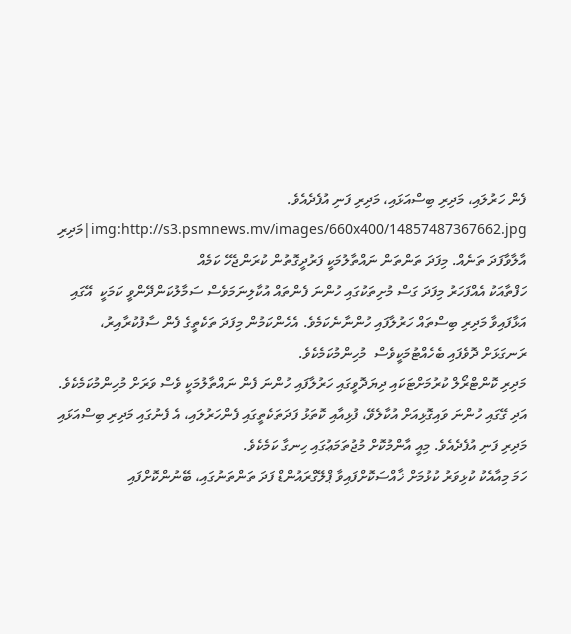ފެން ހަރުލައި، މަދިރި ބިސްއަޅައި، މަދިރި ފަނި އުފެދެއެވެ.
img:http://s3.psmnews.mv/images/660x400/14857487367662.jpg|މަދިރި އާލާވާފަދަ ތަނެއް. މިފަދަ ތަންތަން ނައްތާލުމަކީ ފަރުދީގޮތުން ކުރަންޖެހޭ ކަމެއް
ހަފްތާއަކު އެއްފަހަރު މިފަދަ ގަސް މުށިތަކުގައި ހުންނަ ފެންތައް އުކާލިނަމަވެސް ސަމާލުކަންދޭންވީ ކަމަކީ  އޭގައި އަޅާފައިވާ މަދިރި ބިސްތައް ހަރުލާފައި ހުންނާނެކަމެވެ. އެހެންކަމުން މިފަދަ ތަކެތީގެ ފެން ސާފުކުރާއިރު، ރަނގަޅަށް ދޮވެފައި ބެހެއްޓުމަކީވެސް  މުހިންމުކަމެކެވެ.
މަދިރި ކޮންޓްރޯލް ކުރުމަށްޓަކައި ދިޔަދޮވީގައި ހަރުލާފައި ހުންނަ ފެން ނައްތާލުމަކީ ވެސް ވަރަށް މުހިންމުކަމެކެވެ. އަދި ގޭގައި ހުންނަ ވައިގޮޅިއަށް އުކާލެވޭ، ފުޅިއާއި ކޮތަޅު ފަދަތަކެތީގައި ފެންހަރުލައި، އެ ފެނުގައި މަދިރި ބިސްއަޅައި މަދިރި ފަނި އުފެދެއެވެ. މިއީ އާންމުކޮށް މުޖުތަމަޢުގައި ހިނގާ ކަމެކެވެ.
ހަމަ މިއާއެކު ކުޅިވަރު ކުޅުމަށް ޚާއްސަކޮށްފައިވާ ޕްލޭގްރައުންޑް ފަދަ ތަންތަނުގައި، ބޭނުންކޮށްފައި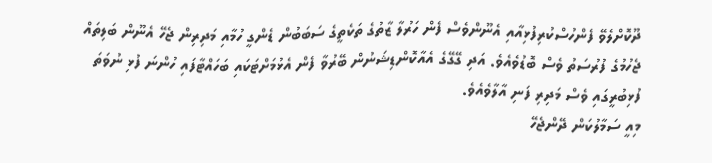ދޫކޮށްލެވޭ ފެންހުސްކުރިފުޅިއާއި އެނޫންވެސް ފެން ހަރުލާ ޒާތުގެ ތަކެތީގެ ސަބަބުން ޑެންގީ ހުމާއި މަދިރިން ޖެހޭ އެނޫން ބަލިތައް ޖެހުމުގެ ފުރުސަތު ވެސް ބޮޑުވެއެވެ. އަދި ގޭގޭގެ އެއާކޮންޑިޝަނުން ބޭރުވާ ފެން އެޅުމަށްޓަކައި ބަހައްޓާފައި ހުންނަ ފުޅި ނުވަތަ ފުޅިބުރީގައި ވެސް މަދިރި ފަނި އާލާވެއެވެ.
މިއީ ސަމާލުކަން ދޭންޖެހޭ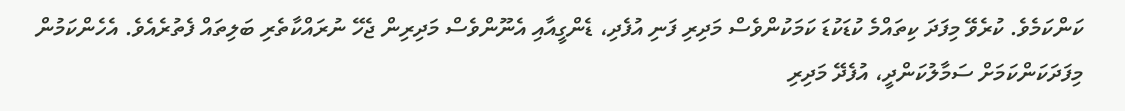ކަންކަމެވެ. ކުރެވޭ މިފަދަ ކިތައްމެ ކުޑަކުޑަ ކަމަކުންވެސް މަދިރި ފަނި އުފެދި، ޑެންގީއާއި އެނޫންވެސް މަދިރިން ޖެހޭ ނުރައްކާތެރި ބަލިތައް ފެތުރެއެވެ. އެހެންކަމުން މިފަދަކަންކަމަށް ސަމާލުކަންދީ، އުފެދޭ މަދިރި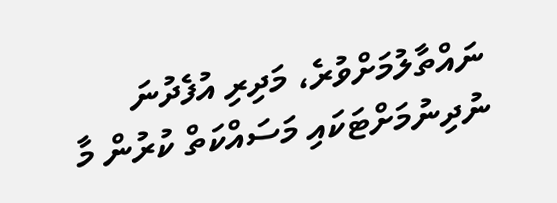ނައްތާލުމަށްވުރެ، މަދިރި އުފެދުނަ ނުދިނުމަށްޓަކައި މަސައްކަތް ކުރުން މާ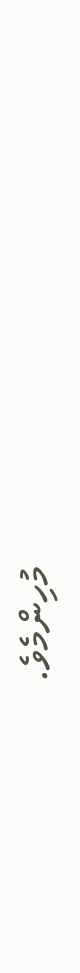މުހިންމެވެ.